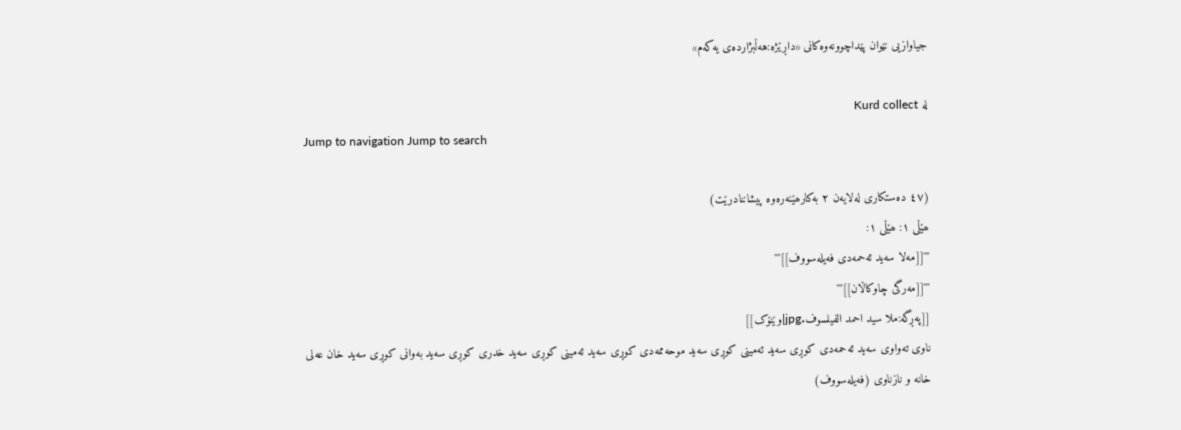جیاوازیی نێوان پێداچوونەوەکانی «داڕێژە:هه‌ڵبژارده‌ی یه‌كه‌م»

لە Kurd collect
Jump to navigation Jump to search

(٤٧ دەستکاری لەلایەن ٢ بەکارھێنەرەوە پیشاننادرێت)
ھێڵی ١: ھێڵی ١:
'''[[مەلا سەید ئەحمەدی فەیلەسووف]]'''
'''[[مەرگی چاوکاڵان]]'''
[[پەڕگە:ملا سيد احمد الفيلسوف.jpg|وێنۆک]]
ناوی تەواوی سەید ئەحمەدی کوڕی سەید ئەمینی کوڕی سەید موحەممەدی کوڕی سەید ئەمینی کوڕی سەید خدری کوڕی سەید بەوانی کوڕی سەید خان عەلی خانە و نازناوی (فەیلەسووف)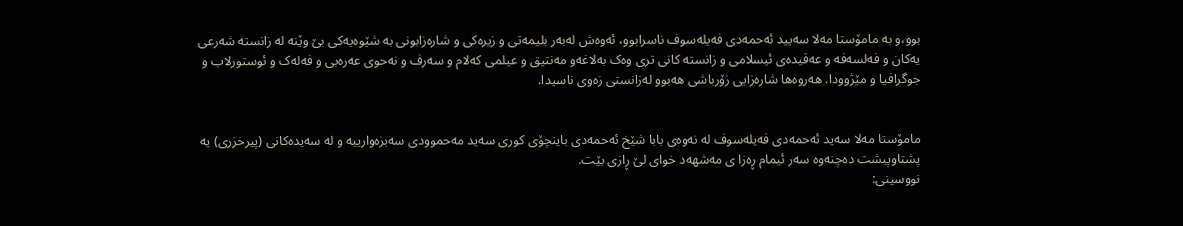بوو،و بە مامۆستا مەلا سەیید ئەحمەدی فەیلەسوف ناسرابوو، ئەوەش لەبەر بلیمەتی و زیرەکی و شارەزابونی بە شێوەیەکی بێ وێنە لە زانستە شەرعی یەکان و فەلسەفە و عەقیدەی ئیسلامی و زانستە کانی تری وەک بەلاغەو مەنتیق و عیلمی کەلام و سەرف و نەحوی عەرەبی و فەلەک و ئوستورلاب و جوگرافیا و مێژوودا. ھەروەھا شارەزایی زۆرباشی ھەبوو لەزانستی زەوی ناسیدا.


مامۆستا مەلا سەید ئەحمەدی فەیلەسوف لە نەوەی بابا شێخ ئەحمەدی باینچۆی کوری سەید مەحموودی سەبزەوارییە و لە سەیدەکانی (پیرخزری) یە پشتاوپبشت دەچنەوە سەر ئیمام ڕەزا ی مەشھەد خوای لێ ڕازی بێت.
نووسینی: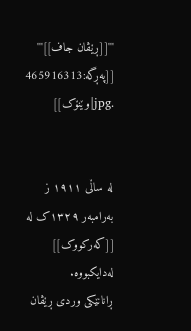'''[[ڕێڤان جاف]]'''
[[پەڕگە:465916313 .jpg|وێنۆک]]


لە ساڵی ١٩١١ ز بەرامبەر ١٣٢٩ک لە [[کەرکووک]] لەدایکبووە.
ڕانانێکی وردی ڕێڤان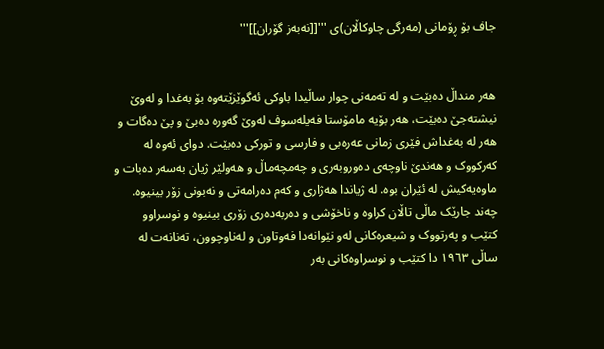جاف بۆ ڕۆمانی (مەرگی چاوکاڵان)ی '''[[نەبەز گۆران]]'''


ھەر منداڵ دەبێت و لە تەمەنی چوار ساڵیدا باوکی ئەگوێزێتەوە بۆ بەغدا و لەوێ نیشتەجێ دەبێت، ھەر بۆیە مامۆستا فەیلەسوف لەوێ گەورە دەبێ و پێ دەگات و ھەر لە بەغداش فێری زمانی عەرەبی و فارسی و تورکی دەبێت. دوای ئەوە لە کەرکووک و ھەندێ ناوچەی دەوروبەری و چەمچەماڵ و ھەولێر ژیان بەسەر دەبات و ماوەیەکیش لە ئێران بوە. لە ژیاندا ھەژاری و کەم دەرامەتی و نەبونی زۆر بینیوە. چەند جارێک ماڵی تاڵان کراوە و ناخۆشی و دەربەدەری زۆری بینیوە و نوسراوو کتێب و پەرتووک و شیعرەکانی لەو نێوانەدا فەوتاون و لەناوچوون، تەنانەت لە ساڵی ١٩٦٣ دا کتێب و نوسراوەکانی بەر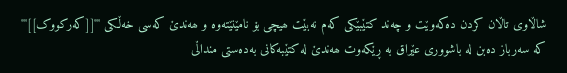شاڵاوی تاڵان کردن دەکەوێت و چەند کتێبێکی کەم نەبێت ھیچی بۆ نامێنێتەوە و ھەندێ کەسی خەڵکی '''[[کەرکووک]]''' کە سەرباز دەبن لە باشووری عێراق بە ڕێکەوت ھەندێ لە کتێبەکانی بەدەستی منداڵی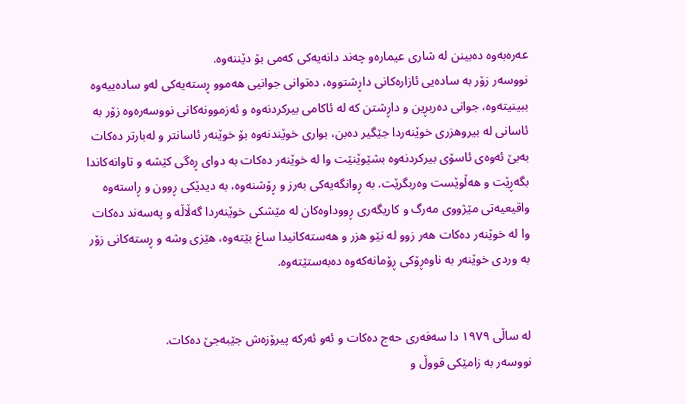عەرەبەوە دەبینن لە شاری عیمارەو چەند دانەیەکی کەمی بۆ دێننەوە.
نووسەر زۆر بە سادەیی ئازارەکانی داڕشتووە، دەتوانی جوانیی هەموو ڕستەیەکی لەو سادەییەوە ببینیتەوە، جوانی دەربڕین و داڕشتن کە لە ئاکامی بیرکردنەوە و ئەزموونەکانی نووسەرەوە زۆر بە ئاسانی لە بیروهزری خوێنەردا جێگیر دەبن، بواری خوێندنەوە بۆ خوێنەر ئاسانتر و لەبارتر دەکات بەبێ ئەوەی ئاسۆی بیرکردنەوە بشێوێنێت وا لە خوێنەر دەکات بە دوای ڕەگی کێشە و تاوانەکاندا بگەڕێت و هەڵوێست وەربگرێت. بە ڕوانگەیەکی بەرز و ڕۆشنەوە، بە دیدێکی ڕوون و ڕاستەوە واقیعیەتی مێژووی مەرگ و کاریگەری ڕووداوەکان لە مێشکی خوێنەردا گەڵاڵە و پەسەند دەکات وا لە خوێنەر دەکات هەر زوو لە نێو هزر و هەستەکانیدا ساغ بێتەوە، هێزی وشە و ڕستەکانی زۆر بە وردی خوێنەر بە ناوەڕۆکی ڕۆمانەکەوە دەبەستێتەوە.


لە ساڵی ١٩٧٩ دا سەفەری حەج دەکات و ئەو ئەرکە پیرۆزەش جێبەجێ دەکات.
نووسەر بە زامێکی قووڵ و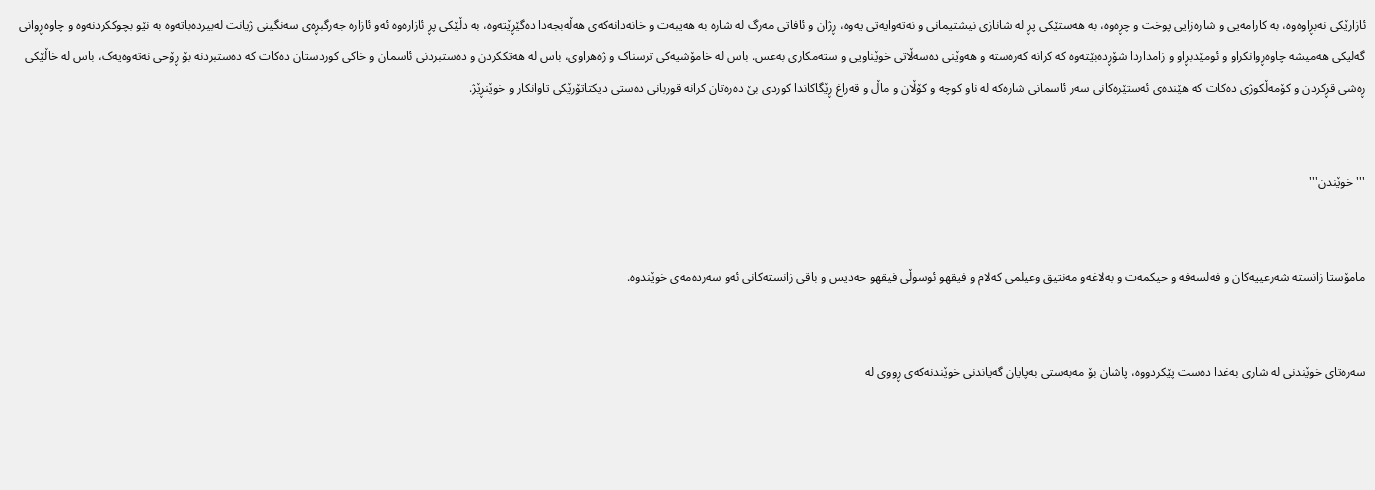ئازارێکی نەبڕاوەوە، بە کارامەیی و شارەزایی پوخت و چڕەوە، بە هەستێکی پڕ لە شانازی نیشتیمانی و نەتەوایەتی یەوە، ڕژان و ئافاتی مەرگ لە شارە بە هەیبەت و خانەدانەکەی هەڵەبجەدا دەگێڕێتەوە، بە دڵێکی پڕ ئازارەوە ئەو ئازارە جەرگبڕەی سەنگینی ژیانت لەبیردەباتەوە بە نێو بچوککردنەوە و چاوەڕوانی گەلیکی هەمیشە چاوەڕوانکراو و ئومێدبڕاو و زامداردا شۆڕدەبێتەوە کە کرانە کەرەستە و هەوێنی دەسەڵاتی خوێناویی و ستەمکاری بەعس. باس لە خامۆشیەکی ترسناک و ژەهراوی، باس لە هەتککردن و دەستبردنی ئاسمان و خاکی کوردستان دەکات کە دەستبردنە بۆ ڕۆحی نەتەوەیەک، باس لە خاڵێکی ڕەشی قڕکردن و کۆمەڵکوژی دەکات کە هێندەی ئەستێرەکانی سەر ئاسمانی شارەکە لە ناو کوچە و کۆڵان و ماڵ و قەراغ ڕێگاکاندا کوردی بێ دەرەتان کرانە قوربانی دەستی دیکتاتۆرێکی تاوانکار و خوێنڕێژ.


'''خوێندن'''


مامۆستا زانستە شەرعییەکان و فەلسەفە و حیکمەت و بەلاغەو مەنتیق وعیلمی کەلام و فیقھو ئوسوڵی فیقھو حەدیس و باقی زانستەکانی ئەو سەردەمەی خوێندوە.


سەرەتای خوێندنی لە شاری بەغدا دەست پێکردووە، پاشان بۆ مەبەستی بەپایان گەیاندنی خوێندنەکەی ڕووی لە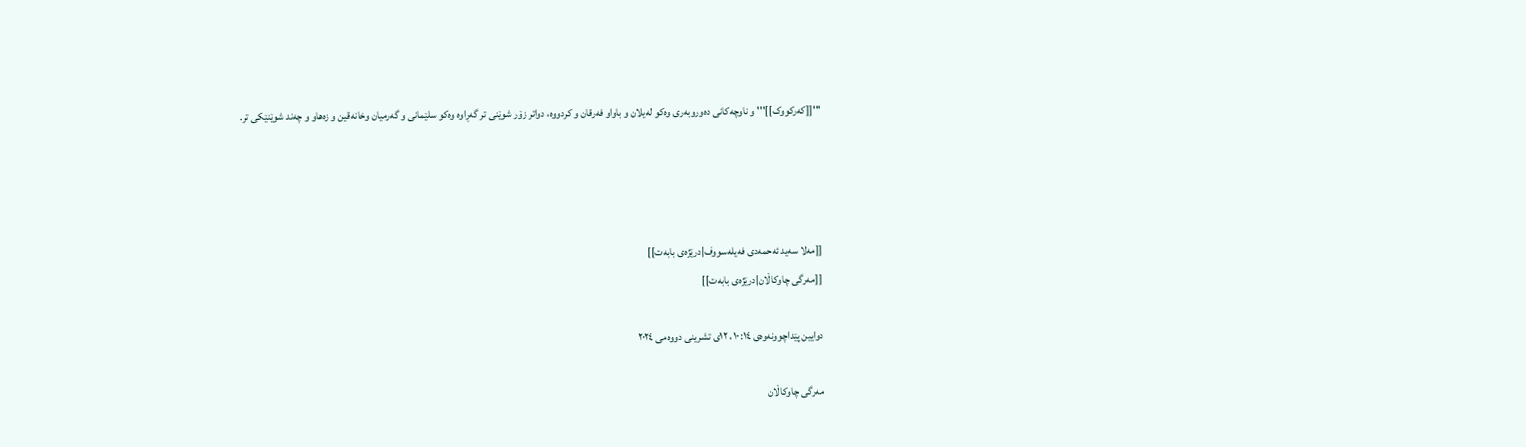'''[[کەرکووک]]''' و ناوچەکانی دەوروبەری وەکو لەیلان و باواو فەرقان و کردووە، دواتر زۆر شوێنی تر گەڕاوە وەکو سلێمانی و گەرمیان وخانەقین و زەھاو و چەند شوێنێکی تر.




[[مەلا سەید ئەحمەدی فەیلەسووف|درێژەی بابەت]]
[[مەرگی چاوکاڵان|درێژەی بابەت]]

دوایین پێداچوونەوەی ١٠:١٤، ١٢ی تشرینی دووەمی ٢٠٢٤

مەرگی چاوکاڵان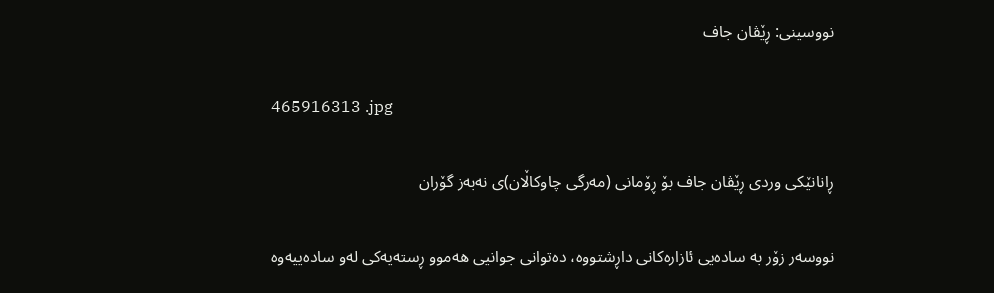نووسینی: ڕێڤان جاف

465916313 .jpg

ڕانانێکی وردی ڕێڤان جاف بۆ ڕۆمانی (مەرگی چاوکاڵان)ی نەبەز گۆران

نووسەر زۆر بە سادەیی ئازارەکانی داڕشتووە، دەتوانی جوانیی هەموو ڕستەیەکی لەو سادەییەوە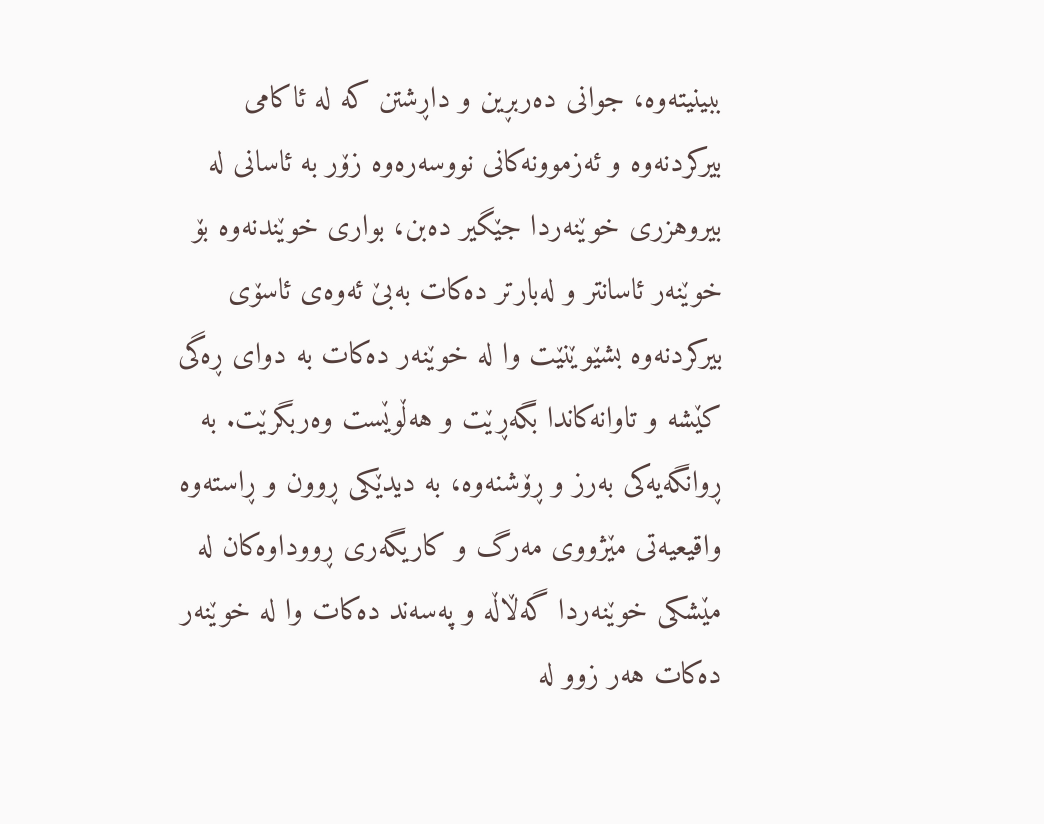ببینیتەوە، جوانی دەربڕین و داڕشتن کە لە ئاکامی بیرکردنەوە و ئەزموونەکانی نووسەرەوە زۆر بە ئاسانی لە بیروهزری خوێنەردا جێگیر دەبن، بواری خوێندنەوە بۆ خوێنەر ئاسانتر و لەبارتر دەکات بەبێ ئەوەی ئاسۆی بیرکردنەوە بشێوێنێت وا لە خوێنەر دەکات بە دوای ڕەگی کێشە و تاوانەکاندا بگەڕێت و هەڵوێست وەربگرێت. بە ڕوانگەیەکی بەرز و ڕۆشنەوە، بە دیدێکی ڕوون و ڕاستەوە واقیعیەتی مێژووی مەرگ و کاریگەری ڕووداوەکان لە مێشکی خوێنەردا گەڵاڵە و پەسەند دەکات وا لە خوێنەر دەکات هەر زوو لە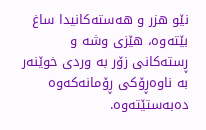نێو هزر و هەستەکانیدا ساغ بێتەوە، هێزی وشە و ڕستەکانی زۆر بە وردی خوێنەر بە ناوەڕۆکی ڕۆمانەکەوە دەبەستێتەوە.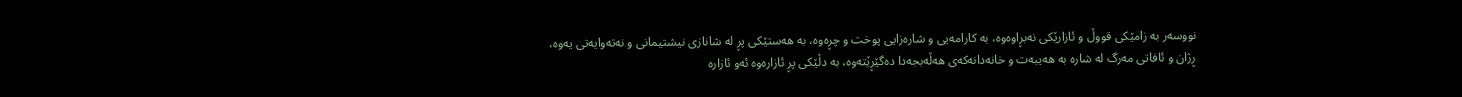نووسەر بە زامێکی قووڵ و ئازارێکی نەبڕاوەوە، بە کارامەیی و شارەزایی پوخت و چڕەوە، بە هەستێکی پڕ لە شانازی نیشتیمانی و نەتەوایەتی یەوە، ڕژان و ئافاتی مەرگ لە شارە بە هەیبەت و خانەدانەکەی هەڵەبجەدا دەگێڕێتەوە، بە دڵێکی پڕ ئازارەوە ئەو ئازارە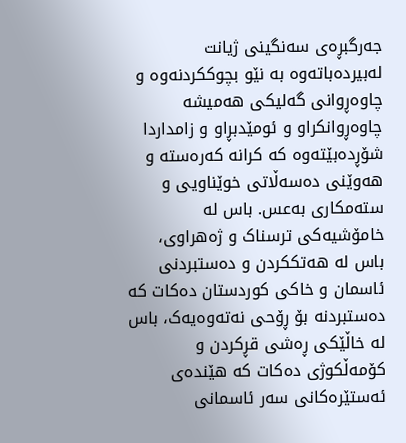جەرگبڕەی سەنگینی ژیانت لەبیردەباتەوە بە نێو بچوککردنەوە و چاوەڕوانی گەلیکی هەمیشە چاوەڕوانکراو و ئومێدبڕاو و زامداردا شۆڕدەبێتەوە کە کرانە کەرەستە و هەوێنی دەسەڵاتی خوێناویی و ستەمکاری بەعس. باس لە خامۆشیەکی ترسناک و ژەهراوی، باس لە هەتککردن و دەستبردنی ئاسمان و خاکی کوردستان دەکات کە دەستبردنە بۆ ڕۆحی نەتەوەیەک، باس لە خاڵێکی ڕەشی قڕکردن و کۆمەڵکوژی دەکات کە هێندەی ئەستێرەکانی سەر ئاسمانی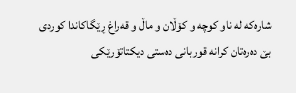شارەکە لە ناو کوچە و کۆڵان و ماڵ و قەراغ ڕێگاکاندا کوردی بێ دەرەتان کرانە قوربانی دەستی دیکتاتۆرێکی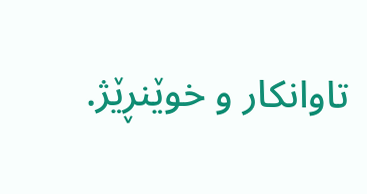تاوانکار و خوێنڕێژ.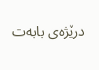درێژەی بابەت